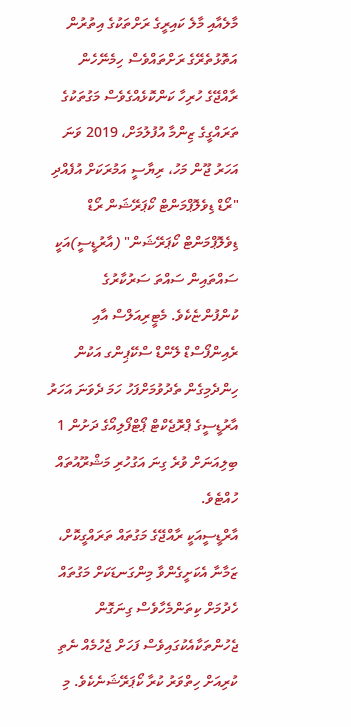މާލެއާއި މާލެ ކައިރީގެ ރަށްތަކުގެ އިތުރުން އަތޮޅުތެރޭގެ ރަށްތައްވެސް ހިމެނޭހެން ރާއްޖޭގެ ހުރިހާ ކަންކޮޅެއްގެވެސް މަގުތަކުގެ ތަރައްގީގެ ޒިންމާ އުފުލުމަށް، 2019 ވަނަ އަހަރު ޖޫން މަހު، ރިޔާސީ އަމުރަކަށް އުފެއްދި "ރޯޑް ޑިވެލޮޕްމަންޓް ކޯޕަރޭޝަން ރޯޑް ޑިވެލޮޕްމަންޓް ކޯޕަރޭޝަން" (އާރުޑީސީ)އަކީ ސައްތައިން ސައްތަ ސަރުކާރުގެ ކުންފުންޏެކެވެ. މެޓީރިއަލްސް އާއި ރެއިންފޯސްޑް ލޭންޑް ސްކޭޕިންގ އަކުން ހިންދެމިގެން ތެދުވުމަށްފަހު ހަމަ ދެވަނަ އަހަރު އާރުޑީސީގެ ޕްރޮޖެކްޓް ޕޯޓްފޯލިއޯގެ ދަށުން 1 ބިލިއަނަށް ވުރެ ގިނަ އަގުހުރި މަޝްރޫއުތައް ހުއްޓެވެ.
އާރްޑީސީއަކީ ރާއްޖޭގެ މަގުތައް ތަރައްގީކޮށް، ޒަމާނާ އެކަށީގެންވާ މިންގަނޑަކަށް މަގުތައް ހެދުމަށް ކިތަންމެހާވެސް ގިނަގޮން ޖެހުންތަކާއެކުގައިވެސް ފަހަށް ޖެހުމެއް ނެތި ކުރިއަށް ހިތްވަރު ކުރާ ކޯޕަރޭޝަނެކެވެ. މި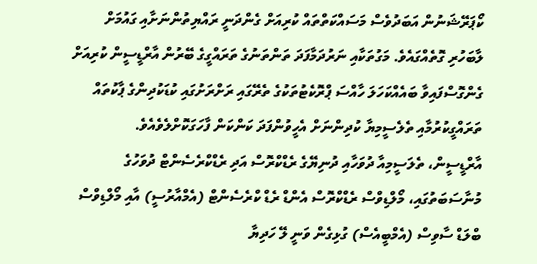ކޯޕަރޭޝަނުން އަބަދުވެސް މަސައްކަތްތައް ކުރިއަށް ގެންދަނީ ރައްޔިތުންނަށާއި ގައުމަށް ލާބަހުރި ގޮތެއްގައެވެ. މަގުތަކާއި ނަރުދަމާފަދަ ތަންތަނުގެ ތަރައްގީގެ ބޭރުން އާރްޑީސީން ކުރިއަށް ގެންގޮސްފައިވާ ބައެއްކަހަލަ ހާއްސަ ޕްރޮކެޓުތަކުގެ ތެރޭގައި ރަށްރަށުގައި ކުޑަކުދިންގެ ޕާކުތައް ތަރައްގީކުރުމާއި ތެލެސީމިޔާ ކުދިންނަށް އެހީވުންފަދަ ކަންކަން ފާހަގަކޮށްލެވެއެވެ.
އާރްޑީސީން، ތެލަސީމިއާ ދުވަހާއި ދުނިޔޭގެ ރެޑްކްރޮސް އަދި ރެޑްކްރެސެންޓް ދުވަހުގެ މުނާސަބަތުގައި، މޯލްޑިވްސް ރެޑްކްރޮސް އެންޑް ރެޑް ކްރެސެންޓް (އެމްއާރުސީ) އާއި މޯލްޑިވްސް ބްލަޑް ސާވިސް (އެމްބީއެސް) ގުޅިގެން ވަނީ ލޭ ހަދިޔާ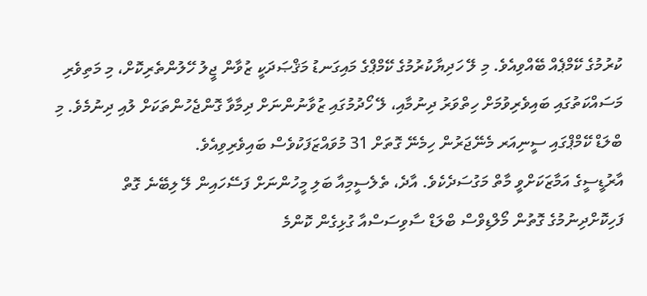ކުރުމުގެ ކޭމްޕެއް ބޭއްވިއެވެ. މި ލޭ ހަދިޔާކުރުމުގެ ކޭމްޕްގެ މައިގަނޑު މަޤްޞަދަކީ ޒުވާން ޖީލު ހޭލުންތެރިކޮށް، މި މަތިވެރި މަސައްކަތުގައި ބައިވެރިވުމަށް ހިތްވަރު ދިނުމާއި، ލޭ ހޯދުމުގައި ޒުވާނުންނަށް ދިމާވާ ގޮންޖެހުންތަކަށް ލުއި ދިނުމެވެ. މި ބްލަޑް ކޭމްޕްގައި ސީނިއަރ މެނޭޖަރުން ހިމެނޭ ގޮތަށް 31 މުވައްޒަފަކުވެސް ބައިވެރިވިއެވެ.
އާރުޑީސީގެ އަމާޒަކަށްވީ މާތް މަގުސަދެކެވެ. އާދެ، ތެލެސީމިއާ ބަލި މީހުންނަށް ފަސޭހައިން ލޭ ލިބޭނެ ގޮތް ފަހިކޮށްދިނުމުގެ ގޮތުން މޯލްޑިވްސް ބްލަޑް ސާވިސަސްއާ ގުޅިގެން ކޮންމެ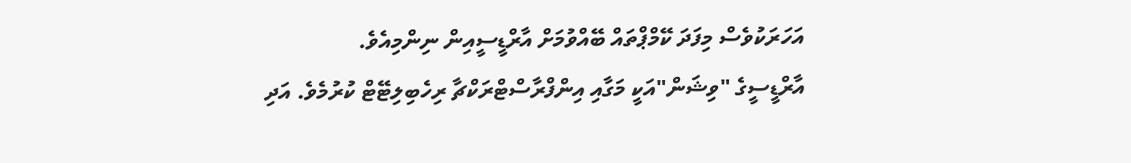އަހަރަކުވެސް މިފަދަ ކޭމްޕްތައް ބޭއްވުމަށް އާރްޑީސީއިން ނިންމިއެވެ.
އާރްޑީސީގެ "ވިޝަން"އަކީ މަގާއި އިންފްރާސްޓްރަކްޗާ ރިހެބިލިޓޭޓް ކުރުމެވެ. އަދި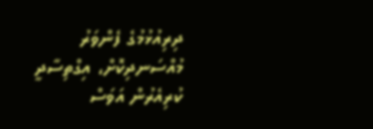ދިރިއުޅުމުގެ ފެންވަރު މުއްސަނދިކޮށް، އިގްތިސާދީ ކުރިއެރުން އަވަސް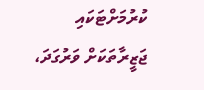ކުރުމަށްޓަކައި ޖަޒީރާތަކަށް ވަރުގަދަ،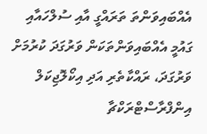އެއްބައިވަންތަ ތަރައްގީ އާއި ސުލްހައާއި ގައުމީ އެއްބައިވަންތަކަން ވަރުގަދަ ކުރުމަށް ވަރުގަދަ، ރައްކާތެރި އަދި އިކޯލޮޖިކަލް އިންފްރާސްޓްރަކްޗާ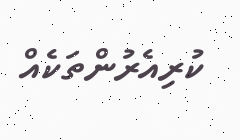ކުރިއެރުންތަކެއް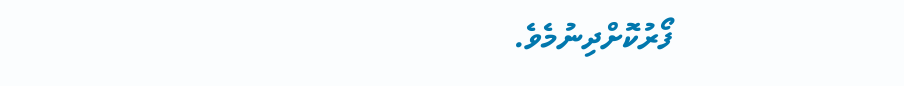ފޯރުކޮށްދިނުމެވެ.